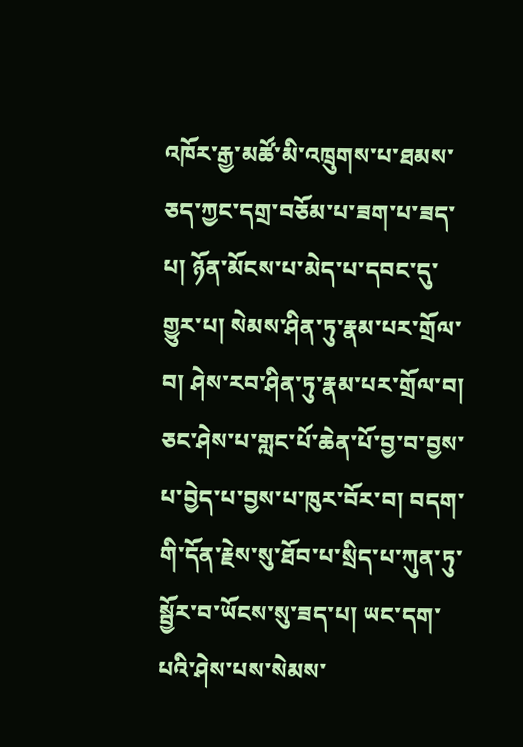འཁོར་རྒྱ་མཚོ་མི་འཁྲུགས་པ་ཐམས་ཅད་ཀྱང་དགྲ་བཅོམ་པ་ཟག་པ་ཟད་པ། ཉོན་མོངས་པ་མེད་པ་དབང་དུ་གྱུར་པ། སེམས་ཤིན་ཏུ་རྣམ་པར་གྲོལ་བ། ཤེས་རབ་ཤིན་ཏུ་རྣམ་པར་གྲོལ་བ། ཅང་ཤེས་པ་གླང་པོ་ཆེན་པོ་བྱ་བ་བྱས་པ་བྱེད་པ་བྱས་པ་ཁུར་བོར་བ། བདག་གི་དོན་རྗེས་སུ་ཐོབ་པ་སྲིད་པ་ཀུན་ཏུ་སྦྱོར་བ་ཡོངས་སུ་ཟད་པ། ཡང་དག་པའི་ཤེས་པས་སེམས་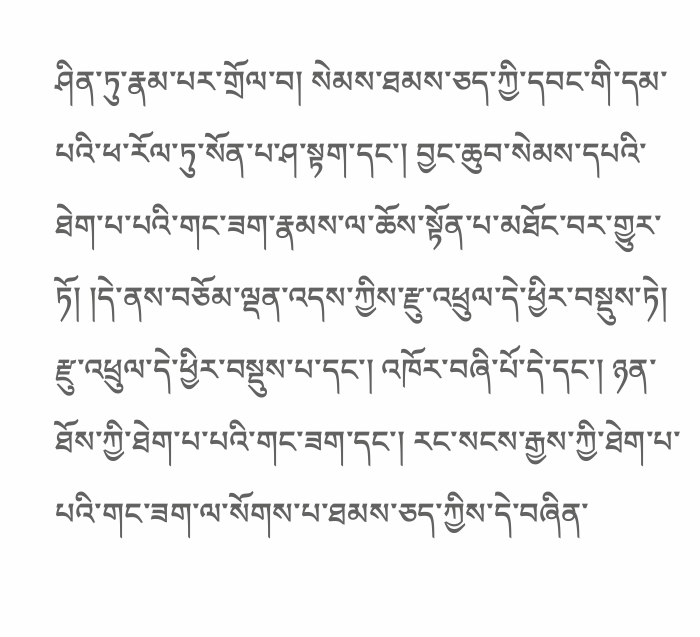ཤིན་ཏུ་རྣམ་པར་གྲོལ་བ། སེམས་ཐམས་ཅད་ཀྱི་དབང་གི་དམ་པའི་ཕ་རོལ་ཏུ་སོན་པ་ཤ་སྟག་དང་། བྱང་ཆུབ་སེམས་དཔའི་ཐེག་པ་པའི་གང་ཟག་རྣམས་ལ་ཆོས་སྟོན་པ་མཐོང་བར་གྱུར་ཏོ། །དེ་ནས་བཅོམ་ལྡན་འདས་ཀྱིས་རྫུ་འཕྲུལ་དེ་ཕྱིར་བསྡུས་ཏེ། རྫུ་འཕྲུལ་དེ་ཕྱིར་བསྡུས་པ་དང་། འཁོར་བཞི་པོ་དེ་དང་། ཉན་ཐོས་ཀྱི་ཐེག་པ་པའི་གང་ཟག་དང་། རང་སངས་རྒྱས་ཀྱི་ཐེག་པ་པའི་གང་ཟག་ལ་སོགས་པ་ཐམས་ཅད་ཀྱིས་དེ་བཞིན་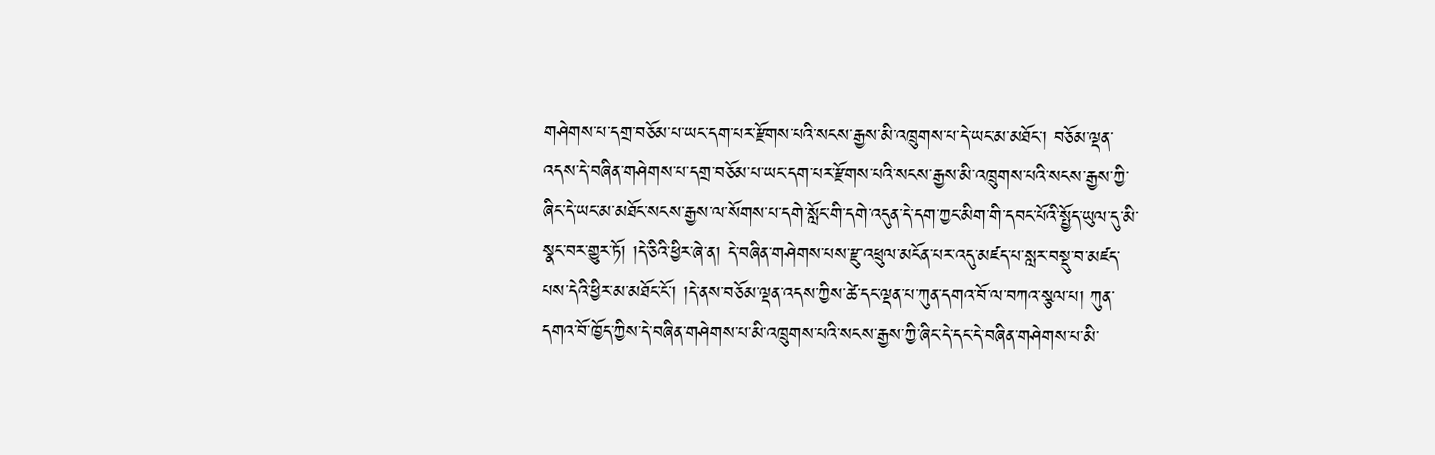གཤེགས་པ་དགྲ་བཅོམ་པ་ཡང་དག་པར་རྫོགས་པའི་སངས་རྒྱས་མི་འཁྲུགས་པ་དེ་ཡང་མ་མཐོང་། བཅོམ་ལྡན་འདས་དེ་བཞིན་གཤེགས་པ་དགྲ་བཅོམ་པ་ཡང་དག་པར་རྫོགས་པའི་སངས་རྒྱས་མི་འཁྲུགས་པའི་སངས་རྒྱས་ཀྱི་ཞིང་དེ་ཡང་མ་མཐོང་སངས་རྒྱས་ལ་སོགས་པ་དགེ་སློང་གི་དགེ་འདུན་དེ་དག་ཀྱང་མིག་གི་དབང་པོའི་སྤྱོད་ཡུལ་དུ་མི་སྣང་བར་གྱུར་ཏོ། །དེ་ཅིའི་ཕྱིར་ཞེ་ན། དེ་བཞིན་གཤེགས་པས་རྫུ་འཕྲུལ་མངོན་པར་འདུ་མཛད་པ་སླར་བསྡུ་བ་མཛད་པས་དེའི་ཕྱིར་མ་མཐོང་ངོ་། །དེ་ནས་བཅོམ་ལྡན་འདས་ཀྱིས་ཚེ་དང་ལྡན་པ་ཀུན་དགའ་བོ་ལ་བཀའ་སྩལ་པ། ཀུན་དགའ་བོ་ཁྱོད་ཀྱིས་དེ་བཞིན་གཤེགས་པ་མི་འཁྲུགས་པའི་སངས་རྒྱས་ཀྱི་ཞིང་དེ་དང་དེ་བཞིན་གཤེགས་པ་མི་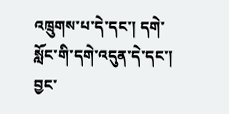འཁྲུགས་པ་དེ་དང་། དགེ་སློང་གི་དགེ་འདུན་དེ་དང་། བྱང་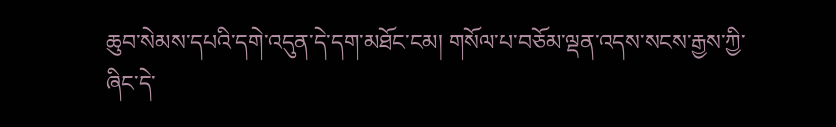ཆུབ་སེམས་དཔའི་དགེ་འདུན་དེ་དག་མཐོང་ངམ། གསོལ་པ་བཅོམ་ལྡན་འདས་སངས་རྒྱས་ཀྱི་ཞིང་དེ་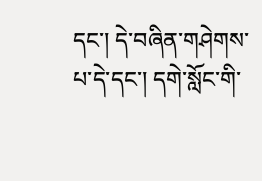དང་། དེ་བཞིན་གཤེགས་པ་དེ་དང་། དགེ་སློང་གི་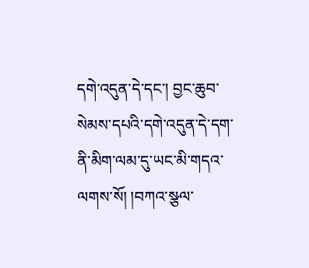དགེ་འདུན་དེ་དང་། བྱང་ཆུབ་སེམས་དཔའི་དགེ་འདུན་དེ་དག་ནི་མིག་ལམ་དུ་ཡང་མི་གདའ་ལགས་སོ། །བཀའ་སྩལ་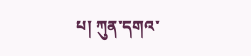པ། ཀུན་དགའ་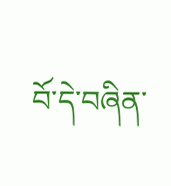བོ་དེ་བཞིན་